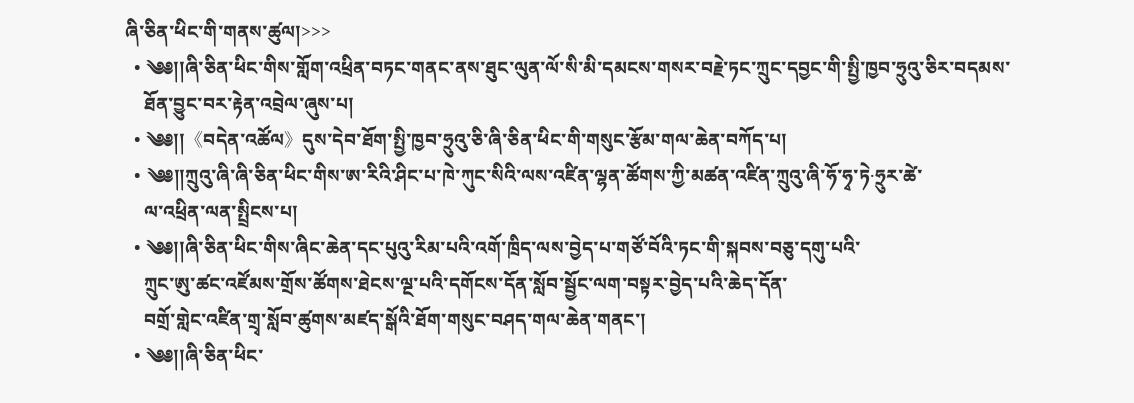ཞི་ཅིན་ཕིང་གི་གནས་ཚུལ།>>>
  • ༄༅།།ཞི་ཅིན་ཕིང་གིས་གློག་འཕྲིན་བཏང་གནང་ནས་ཐུང་ལུན་ལོ་སི་མི་དམངས་གསར་བརྗེ་ཏང་ཀྲུང་དབྱང་གི་སྤྱི་ཁྱབ་ཧྲུའུ་ཅིར་བདམས་
    ཐོན་བྱུང་བར་རྟེན་འབྲེལ་ཞུས་པ།
  • ༄༅།།《བདེན་འཚོལ》དུས་དེབ་ཐོག་སྤྱི་ཁྱབ་ཧྲུའུ་ཅི་ཞི་ཅིན་ཕིང་གི་གསུང་རྩོམ་གལ་ཆེན་བཀོད་པ།
  • ༄༅།།ཀྲུའུ་ཞི་ཞི་ཅིན་ཕིང་གིས་ཨ་རིའི་ཤིང་པ་ཁེ་ཀུང་སིའི་ལས་འཛིན་ལྷན་ཚོགས་ཀྱི་མཚན་འཛིན་ཀྲུའུ་ཞི་ཧོ་ཧྭ་ཏེ·ཧྲུར་ཚེ་
    ལ་འཕྲིན་ལན་སྤྲིངས་པ།
  • ༄༅།།ཞི་ཅིན་ཕིང་གིས་ཞིང་ཆེན་དང་པུའུ་རིམ་པའི་འགོ་ཁྲིད་ལས་བྱེད་པ་གཙོ་བོའི་ཏང་གི་སྐབས་བཅུ་དགུ་པའི་
    ཀྲུང་ཨུ་ཚང་འཛོམས་གྲོས་ཚོགས་ཐེངས་ལྔ་པའི་དགོངས་དོན་སློབ་སྦྱོང་ལག་བསྟར་བྱེད་པའི་ཆེད་དོན་
    བགྲོ་གླེང་འཛིན་གྲྭ་སློབ་ཚུགས་མཛད་སྒོའི་ཐོག་གསུང་བཤད་གལ་ཆེན་གནང་།
  • ༄༅།།ཞི་ཅིན་ཕིང་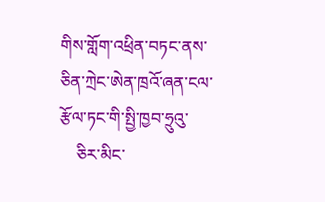གིས་གློག་འཕྲིན་བཏང་ནས་ཅིན་ཀྲེང་ཨེན་ཁྲའོ་ཞན་ངལ་རྩོལ་ཏང་གི་སྤྱི་ཁྱབ་ཧྲུའུ་
    ཅིར་མིང་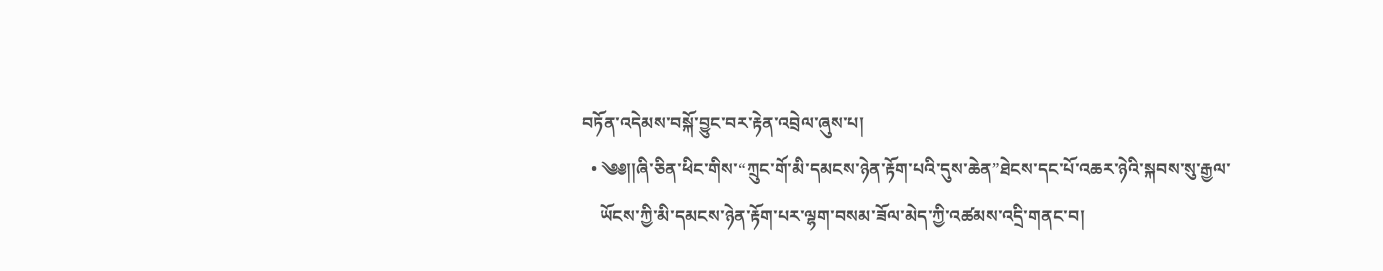བཏོན་འདེམས་བསྐོ་བྱུང་བར་རྟེན་འབྲེལ་ཞུས་པ།
  • ༄༅།།ཞི་ཅིན་ཕིང་གིས་“ཀྲུང་གོ་མི་དམངས་ཉེན་རྟོག་པའི་དུས་ཆེན”ཐེངས་དང་པོ་འཆར་ཉེའི་སྐབས་སུ་རྒྱལ་
    ཡོངས་ཀྱི་མི་དམངས་ཉེན་རྟོག་པར་ལྷག་བསམ་ཟོལ་མེད་ཀྱི་འཚམས་འདྲི་གནང་བ།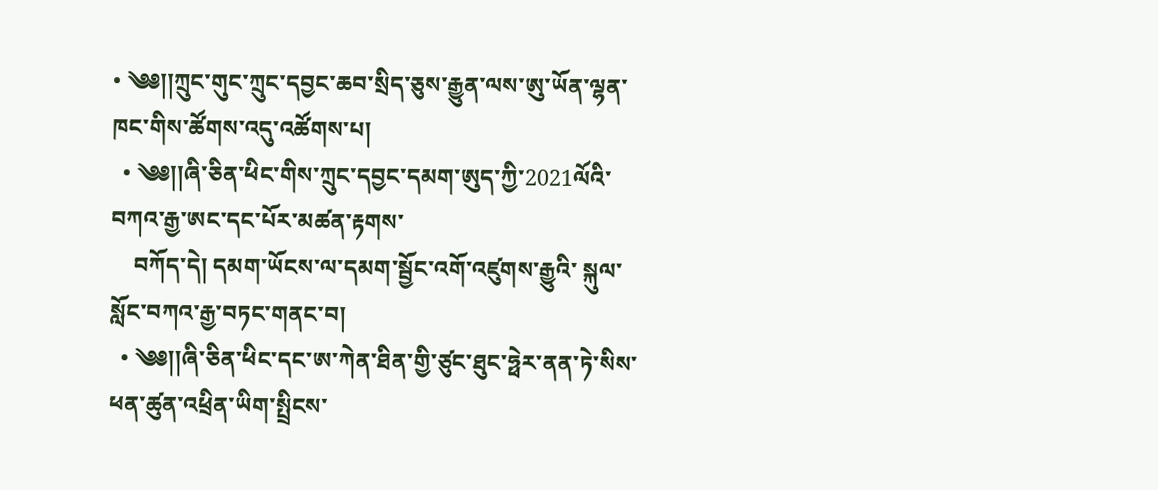• ༄༅།།ཀྲུང་གུང་ཀྲུང་དབྱང་ཆབ་སྲིད་ཅུས་རྒྱུན་ལས་ཨུ་ཡོན་ལྷན་ཁང་གིས་ཚོགས་འདུ་འཚོགས་པ།
  • ༄༅།།ཞི་ཅིན་ཕིང་གིས་ཀྲུང་དབྱང་དམག་ཨུད་ཀྱི་2021ལོའི་བཀའ་རྒྱ་ཨང་དང་པོར་མཚན་རྟགས་
    བཀོད་དེ། དམག་ཡོངས་ལ་དམག་སྦྱོང་འགོ་འཛུགས་རྒྱུའི་ སྐུལ་སློང་བཀའ་རྒྱ་བཏང་གནང་བ།
  • ༄༅།།ཞི་ཅིན་ཕིང་དང་ཨ་ཀེན་ཐིན་གྱི་ཙུང་ཐུང་ཧྥེར་ནན་ཏེ་སིས་ཕན་ཚུན་འཕྲིན་ཡིག་སྤྲིངས་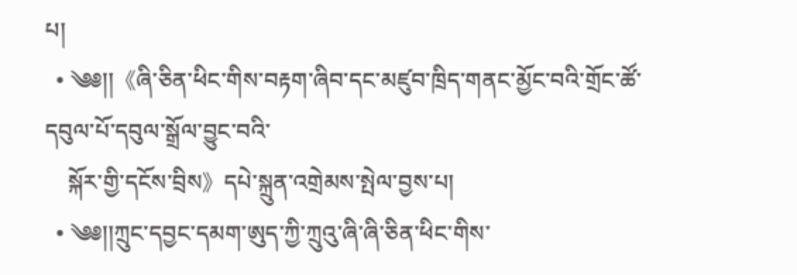པ།
  • ༄༅།།《ཞི་ཅིན་ཕིང་གིས་བརྟག་ཞིབ་དང་མཛུབ་ཁྲིད་གནང་མྱོང་བའི་གྲོང་ཚོ་དབུལ་པོ་དབུལ་སྒྲོལ་བྱུང་བའི་
    སྐོར་གྱི་དངོས་བྲིས》དཔེ་སྐྲུན་འགྲེམས་སྤེལ་བྱས་པ།
  • ༄༅།།ཀྲུང་དབྱང་དམག་ཨུད་ཀྱི་ཀྲུའུ་ཞི་ཞི་ཅིན་ཕིང་གིས་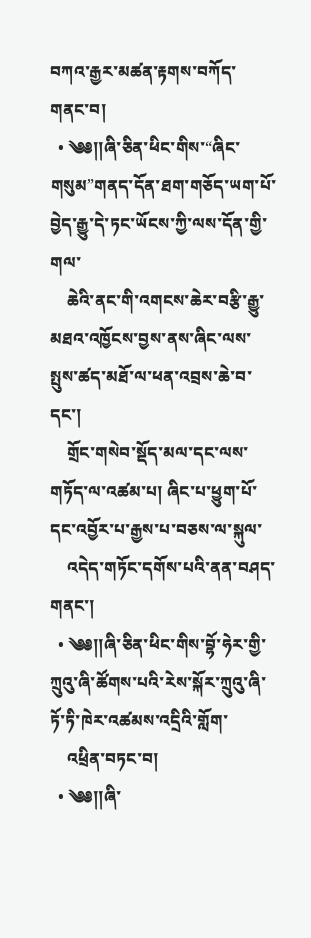བཀའ་རྒྱར་མཚན་རྟགས་བཀོད་གནང་བ།
  • ༄༅།།ཞི་ཅིན་ཕིང་གིས་“ཞིང་གསུམ”གནད་དོན་ཐག་གཅོད་ཡག་པོ་བྱེད་རྒྱུ་དེ་ཏང་ཡོངས་ཀྱི་ལས་དོན་གྱི་གལ་
    ཆེའི་ནང་གི་འགངས་ཆེར་བརྩི་རྒྱུ་མཐའ་འཁྱོངས་བྱས་ནས་ཞིང་ལས་སྤུས་ཚད་མཐོ་ལ་ཕན་འབྲས་ཆེ་བ་དང་།
    གྲོང་གསེབ་སྡོད་མལ་དང་ལས་གཏོད་ལ་འཚམ་པ། ཞིང་པ་ཕྱུག་པོ་དང་འབྱོར་པ་རྒྱས་པ་བཅས་ལ་སྐུལ་
    འདེད་གཏོང་དགོས་པའི་ནན་བཤད་གནང་།
  • ༄༅།།ཞི་ཅིན་ཕིང་གིས་བྷོ་ཧེར་གྱི་ཀྲུའུ་ཞི་ཚོགས་པའི་རེས་སྐོར་ཀྲུའུ་ཞི་ཏོ་ཏི་ཁེར་འཚམས་འདྲིའི་གློག་
    འཕྲིན་བཏང་བ།
  • ༄༅།།ཞི་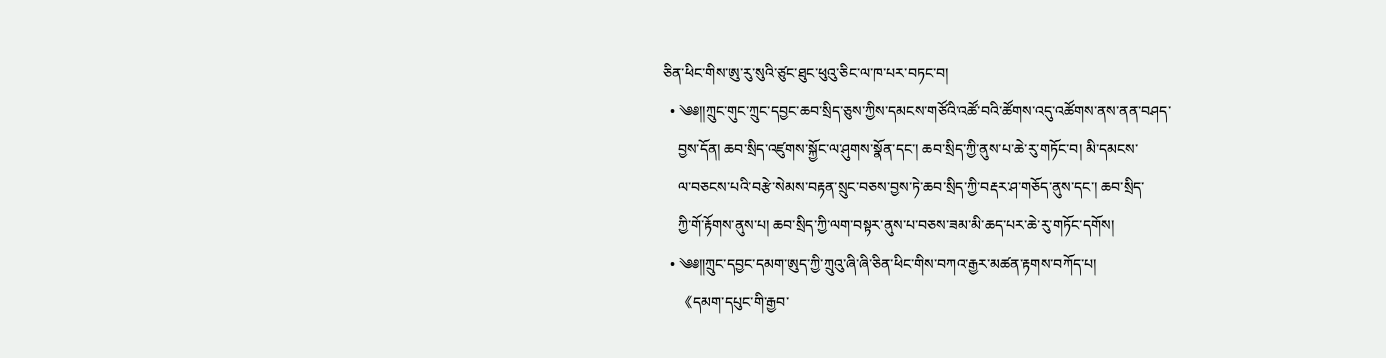ཅིན་ཕིང་གིས་ཨུ་རུ་སུའི་ཙུང་ཐུང་ཕུའུ་ཅིང་ལ་ཁ་པར་བཏང་བ།
  • ༄༅།།ཀྲུང་གུང་ཀྲུང་དབྱང་ཆབ་སྲིད་ཅུས་ཀྱིས་དམངས་གཙོའི་འཚོ་བའི་ཚོགས་འདུ་འཚོགས་ནས་ནན་བཤད་
    བྱས་དོན། ཆབ་སྲིད་འཛུགས་སྐྱོང་ལ་ཤུགས་སྣོན་དང་། ཆབ་སྲིད་ཀྱི་ནུས་པ་ཆེ་རུ་གཏོང་བ། མི་དམངས་
    ལ་བཅངས་པའི་བརྩེ་སེམས་བརྟན་སྲུང་བཅས་བྱས་ཏེ་ཆབ་སྲིད་ཀྱི་བརྡར་ཤ་གཅོད་ནུས་དང་། ཆབ་སྲིད་
    ཀྱི་གོ་རྟོགས་ནུས་པ། ཆབ་སྲིད་ཀྱི་ལག་བསྟར་ནུས་པ་བཅས་ཟམ་མི་ཆད་པར་ཆེ་རུ་གཏོང་དགོས།
  • ༄༅༎ཀྲུང་དབྱང་དམག་ཨུད་ཀྱི་ཀྲུའུ་ཞི་ཞི་ཅིན་ཕིང་གིས་བཀའ་རྒྱར་མཚན་རྟགས་བཀོད་པ།
    《དམག་དཔུང་གི་རྒྱབ་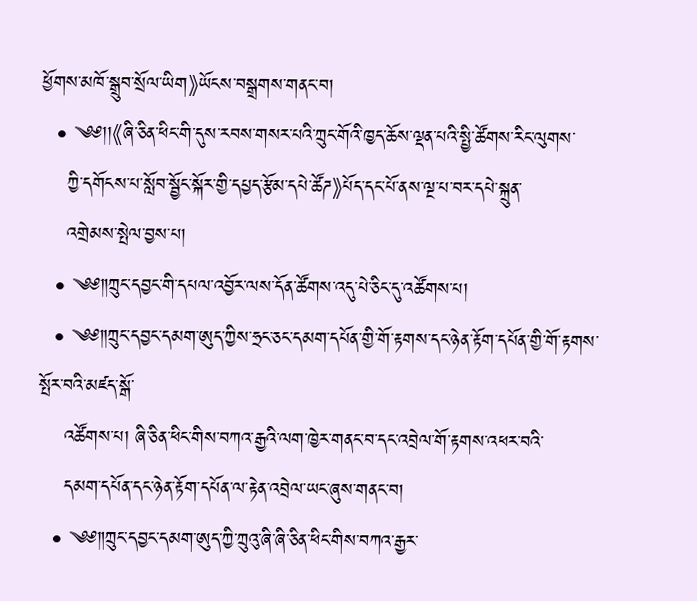ཕྱོགས་མཁོ་སྒྲུབ་སྲོལ་ཡིག》ཡོངས་བསྒྲགས་གནང་བ།
  • ༄༅།།《ཞི་ཅིན་ཕིང་གི་དུས་རབས་གསར་པའི་ཀྲུང་གོའི་ཁྱད་ཆོས་ལྡན་པའི་སྤྱི་ཚོགས་རིང་ལུགས་
    ཀྱི་དགོངས་པ་སློབ་སྦྱོང་སྐོར་གྱི་དཔྱད་རྩོམ་དཔེ་ཚོཌ》པོད་དང་པོ་ནས་ལྔ་པ་བར་དཔེ་སྐྲུན་
    འགྲེམས་སྤེལ་བྱས་པ།
  • ༄༅༎ཀྲུང་དབྱང་གི་དཔལ་འབྱོར་ལས་དོན་ཚོགས་འདུ་པེ་ཅིང་དུ་འཚོགས་པ།
  • ༄༅༎ཀྲུང་དབྱང་དམག་ཨུད་ཀྱིས་ཧྲང་ཅང་དམག་དཔོན་གྱི་གོ་རྟགས་དང་ཉེན་རྟོག་དཔོན་གྱི་གོ་རྟགས་སྤོར་བའི་མཛད་སྒོ་
    འཚོགས་པ། ཞི་ཅིན་ཕིང་གིས་བཀའ་རྒྱའི་ལག་ཁྱེར་གནང་བ་དང་འབྲེལ་གོ་རྟགས་འཕར་བའི་
    དམག་དཔོན་དང་ཉེན་རྟོག་དཔོན་ལ་རྟེན་འབྲེལ་ཡང་ཞུས་གནང་བ།
  • ༄༅༎ཀྲུང་དབྱང་དམག་ཨུད་ཀྱི་ཀྲུའུ་ཞི་ཞི་ཅིན་ཕིང་གིས་བཀའ་རྒྱར་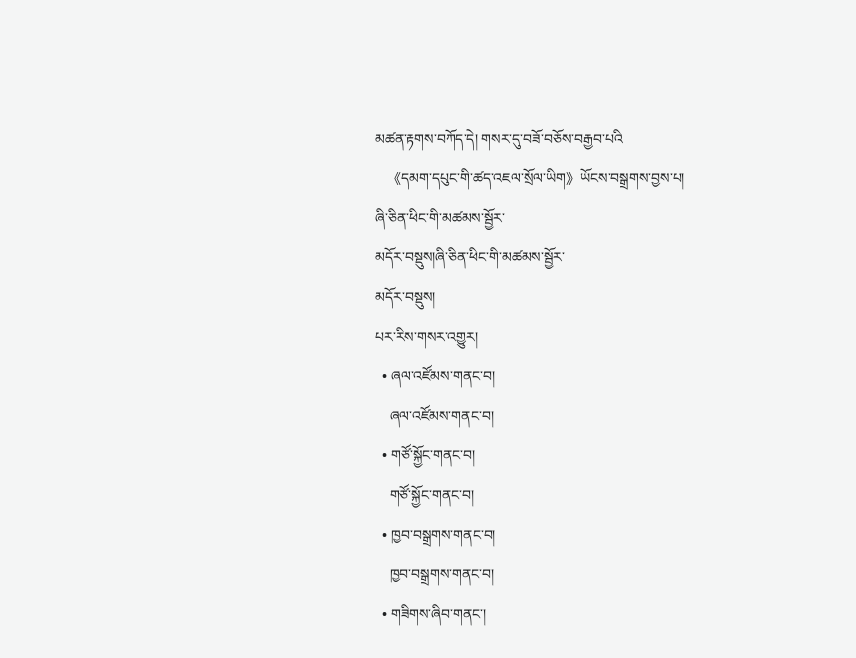མཚན་རྟགས་བཀོད་དེ། གསར་དུ་བཟོ་བཅོས་བརྒྱབ་པའི
    《དམག་དཔུང་གི་ཚད་འཇལ་སྲོལ་ཡིག》ཡོངས་བསྒྲགས་བྱས་པ།
ཞི་ཅིན་ཕིང་གི་མཚམས་སྦྱོར་
མདོར་བསྡུས།ཞི་ཅིན་ཕིང་གི་མཚམས་སྦྱོར་
མདོར་བསྡུས།
པར་རིས་གསར་འགྱུར།
  • ཞལ་འཛོམས་གནང་བ།
    ཞལ་འཛོམས་གནང་བ།
  • གཙོ་སྐྱོང་གནང་བ།
    གཙོ་སྐྱོང་གནང་བ།
  • ཁྱབ་བསྒྲགས་གནང་བ།
    ཁྱབ་བསྒྲགས་གནང་བ།
  • གཟིགས་ཞིབ་གནང་།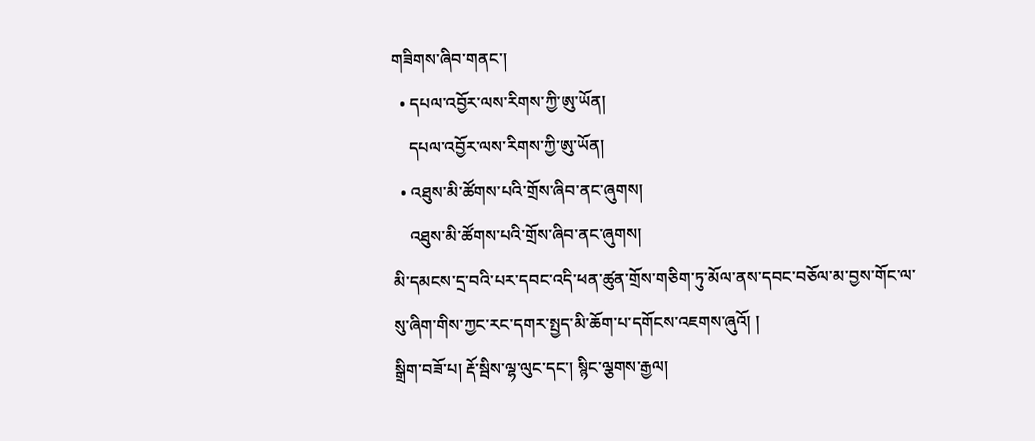གཟིགས་ཞིབ་གནང་།
  • དཔལ་འབྱོར་ལས་རིགས་ཀྱི་ཨུ་ཡོན།
    དཔལ་འབྱོར་ལས་རིགས་ཀྱི་ཨུ་ཡོན།
  • འཐུས་མི་ཚོགས་པའི་གྲོས་ཞིབ་ནང་ཞུགས།
    འཐུས་མི་ཚོགས་པའི་གྲོས་ཞིབ་ནང་ཞུགས།
མི་དམངས་དྲ་བའི་པར་དབང་འདི་ཕན་ཚུན་གྲོས་གཅིག་ཏུ་མོལ་ནས་དབང་བཅོལ་མ་བྱས་གོང་ལ་
སུ་ཞིག་གིས་ཀྱང་རང་དགར་སྤྱད་མི་ཆོག་པ་དགོངས་འཇགས་ཞུའོ། །
སྒྲིག་བཟོ་པ། རྡོ་སྦིས་ལྷ་ལུང་དང་། སྙིང་ལྕགས་རྒྱལ།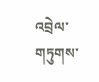འབྲེལ་གཏུགས་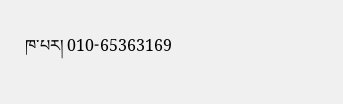ཁ་པར། 010-65363169